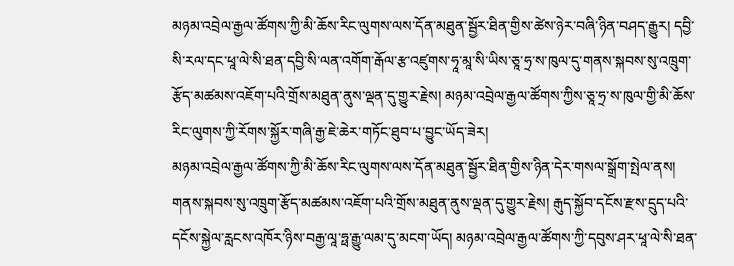མཉམ་འབྲེལ་རྒྱལ་ཚོགས་ཀྱི་མི་ཆོས་རིང་ལུགས་ལས་དོན་མཐུན་སྦྱོར་ཐིན་གྱིས་ཚེས་ཉེར་བཞི་ཉིན་བཤད་རྒྱུར། དབྱི་སི་རལ་དང་ཕཱ་ལེ་སི་ཐན་དབྱི་སི་ལན་འགོག་རྒོལ་རྩ་འཛུགས་ཧཱ་མཱ་སི་ཡིས་ཅཱ་ཧྲ་ས་ཁུལ་དུ་གནས་སྐབས་སུ་འཁྲུག་རྩོད་མཚམས་འཇོག་པའི་གྲོས་མཐུན་ནུས་ལྡན་དུ་གྱུར་རྗེས། མཉམ་འབྲེལ་རྒྱལ་ཚོགས་ཀྱིས་ཅཱ་ཧྲ་ས་ཁུལ་གྱི་མི་ཆོས་རིང་ལུགས་ཀྱི་རོགས་སྐྱོར་གཞི་རྒྱ་ཇེ་ཆེར་གཏོང་ཐུབ་པ་བྱུང་ཡོད་ཟེར།
མཉམ་འབྲེལ་རྒྱལ་ཚོགས་ཀྱི་མི་ཆོས་རིང་ལུགས་ལས་དོན་མཐུན་སྦྱོར་ཐིན་གྱིས་ཉིན་དེར་གསལ་སྒྲོག་སྤེལ་ནས། གནས་སྐབས་སུ་འཁྲུག་རྩོད་མཚམས་འཇོག་པའི་གྲོས་མཐུན་ནུས་ལྡན་དུ་གྱུར་རྗེས། རྒུད་སྐྱོབ་དངོས་རྫས་དྲུད་པའི་དངོས་སྐྱེལ་རླངས་འཁོར་ཉིས་བརྒྱ་ལཱ་ཧྥ་རྒྱུ་ལམ་དུ་མངག་ཡོད། མཉམ་འབྲེལ་རྒྱལ་ཚོགས་ཀྱི་དབུས་ཤར་ཕཱ་ལེ་སི་ཐན་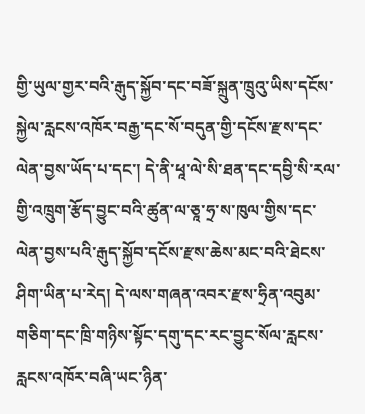གྱི་ཡུལ་གྱར་བའི་རྒུད་སྐྱོབ་དང་བཟོ་སྐྲུན་ཁྲུའུ་ཡིས་དངོས་སྐྱེལ་རླངས་འཁོར་བརྒྱ་དང་སོ་བདུན་གྱི་དངོས་རྫས་དང་ལེན་བྱས་ཡོད་པ་དང་། དེ་ནི་ཕཱ་ལེ་སི་ཐན་དང་དབྱི་སི་རལ་གྱི་འཁྲུག་རྩོད་བྱུང་བའི་ཚུན་ལ་ཅཱ་ཧྲ་ས་ཁུལ་གྱིས་དང་ལེན་བྱས་པའི་རྒུད་སྐྱོབ་དངོས་རྫས་ཆེས་མང་བའི་ཐེངས་ཤིག་ཡིན་པ་རེད། དེ་ལས་གཞན་འབར་རྫས་ཧྲིན་འབུམ་གཅིག་དང་ཁྲི་གཉིས་སྟོང་དགུ་དང་རང་བྱུང་སོལ་རླངས་རླངས་འཁོར་བཞི་ཡང་ཉིན་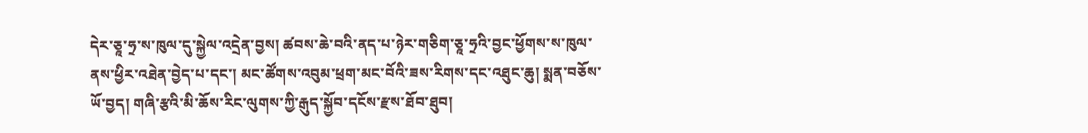དེར་ཅཱ་ཧྲ་ས་ཁུལ་དུ་སྐྱེལ་འདྲེན་བྱས། ཚབས་ཆེ་བའི་ནད་པ་ཉེར་གཅིག་ཅཱ་ཧྲའི་བྱང་ཕྱོགས་ས་ཁུལ་ནས་ཕྱིར་འཐེན་བྱེད་པ་དང་། མང་ཚོགས་འབུམ་ཕྲག་མང་བོའི་ཟས་རིགས་དང་འཐུང་ཆུ། སྨན་བཅོས་ཡོ་བྱད། གཞི་རྩའི་མི་ཆོས་རིང་ལུགས་ཀྱི་རྒུད་སྐྱོབ་དངོས་རྫས་ཐོབ་ཐུབ།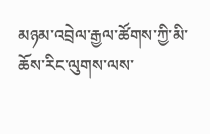མཉམ་འབྲེལ་རྒྱལ་ཚོགས་ཀྱི་མི་ཆོས་རིང་ལུགས་ལས་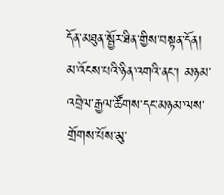དོན་མཐུན་སྦྱོར་ཐིན་གྱིས་བསྟན་དོན། མ་འོངས་པའི་ཉིན་འགའི་ནང་། མཉམ་འབྲེལ་རྒྱལ་ཚོགས་དང་མཉམ་ལས་གྲོགས་པོས་མུ་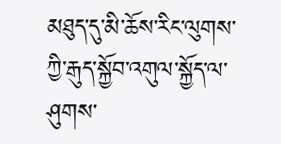མཐུད་དུ་མི་ཆོས་རིང་ལུགས་ཀྱི་རྒུད་སྐྱོབ་འགུལ་སྐྱོད་ལ་ཤུགས་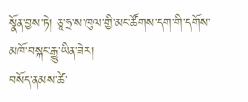སྣོན་བྱས་ཏེ། ཅཱ་ཧྲ་ས་ཁུལ་གྱི་མང་ཚོགས་དག་གི་དགོས་མཁོ་བསྐང་རྒྱུ་ཡིན་ཟེར།
བསོད་ནམས་ཚེ་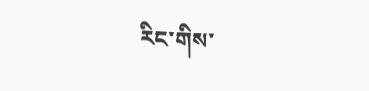རིང་གིས་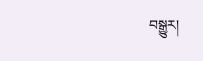བསྒྱུར།